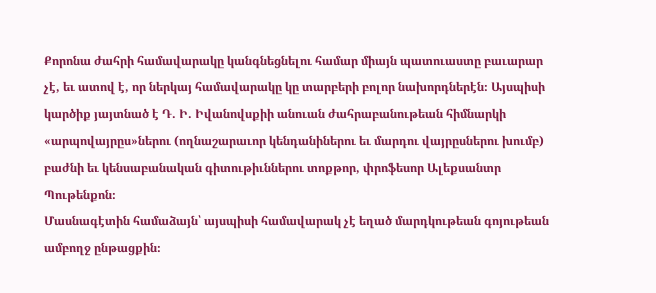Քորոնա ժահրի համավարակը կանգնեցնելու համար միայն պատուաստը բաւարար չէ, եւ ատով է, որ ներկայ համավարակը կը տարբերի բոլոր նախորդներէն։ Այսպիսի կարծիք յայտնած է Դ. Ի. Իվանովսքիի անուան ժահրաբանութեան հիմնարկի «արպովայրըս»ներու (ողնաշարաւոր կենդանիներու եւ մարդու վայրըսներու խումբ) բաժնի եւ կենսաբանական գիտութիւններու տոքթոր, փրոֆեսոր Ալեքսանտր Պութենքոն։
Մասնագէտին համաձայն՝ այսպիսի համավարակ չէ եղած մարդկութեան գոյութեան ամբողջ ընթացքին։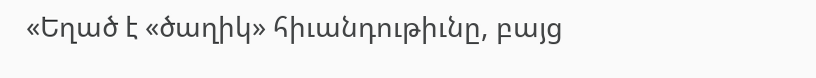«Եղած է «ծաղիկ» հիւանդութիւնը, բայց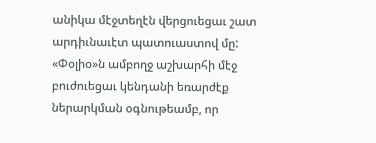անիկա մէջտեղէն վերցուեցաւ շատ արդիւնաւէտ պատուաստով մը: «Փօլիօ»ն ամբողջ աշխարհի մէջ բուժուեցաւ կենդանի եռարժէք ներարկման օգնութեամբ, որ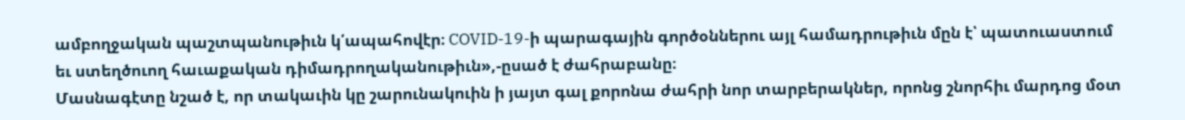ամբողջական պաշտպանութիւն կ՛ապահովէր։ COVID-19-ի պարագային գործօններու այլ համադրութիւն մըն է՝ պատուաստում եւ ստեղծուող հաւաքական դիմադրողականութիւն»,-ըսած է ժահրաբանը։
Մասնագէտը նշած է, որ տակաւին կը շարունակուին ի յայտ գալ քորոնա ժահրի նոր տարբերակներ, որոնց շնորհիւ մարդոց մօտ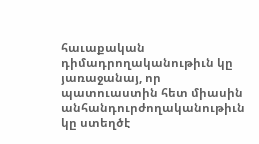հաւաքական դիմադրողականութիւն կը յառաջանայ, որ պատուաստին հետ միասին անհանդուրժողականութիւն կը ստեղծէ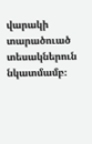վարակի տարածուած տեսակներուն նկատմամբ։